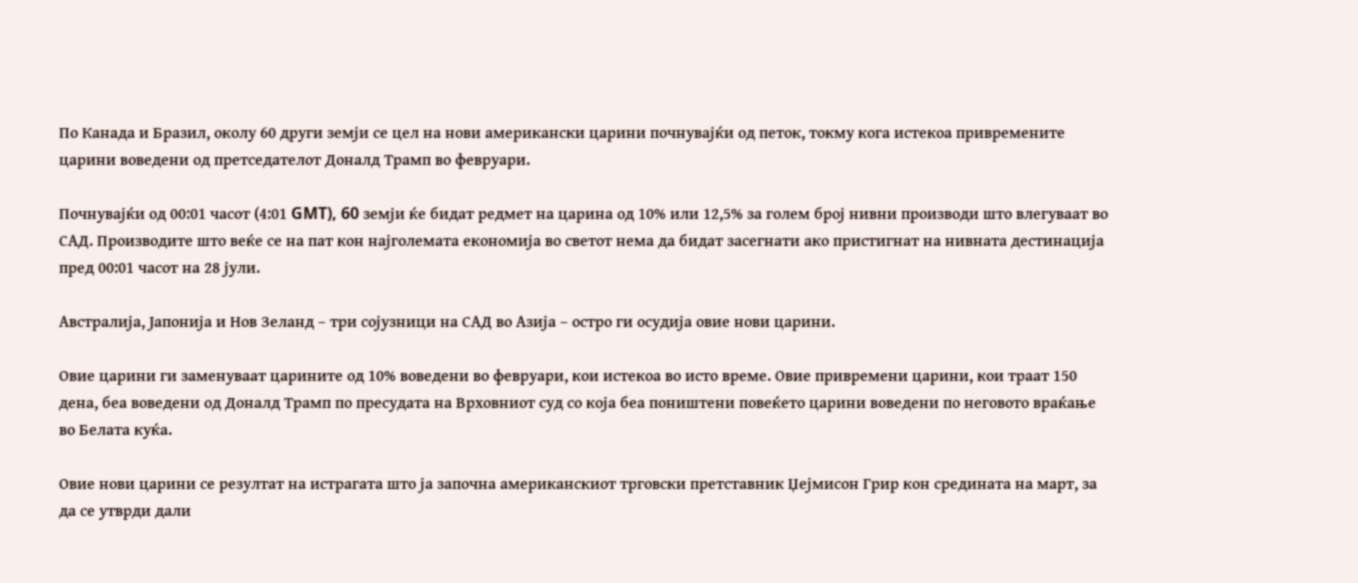По Канада и Бразил, околу 60 други земји се цел на нови американски царини почнувајќи од петок, токму кога истекоа привремените царини воведени од претседателот Доналд Трамп во февруари.

Почнувајќи од 00:01 часот (4:01 GMT), 60 земји ќе бидат редмет на царина од 10% или 12,5% за голем број нивни производи што влегуваат во САД. Производите што веќе се на пат кон најголемата економија во светот нема да бидат засегнати ако пристигнат на нивната дестинација пред 00:01 часот на 28 јули.

Австралија, Јапонија и Нов Зеланд – три сојузници на САД во Азија – остро ги осудија овие нови царини.

Овие царини ги заменуваат царините од 10% воведени во февруари, кои истекоа во исто време. Овие привремени царини, кои траат 150 дена, беа воведени од Доналд Трамп по пресудата на Врховниот суд со која беа поништени повеќето царини воведени по неговото враќање во Белата куќа.

Овие нови царини се резултат на истрагата што ја започна американскиот трговски претставник Џејмисон Грир кон средината на март, за да се утврди дали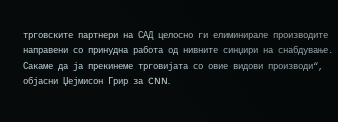трговските партнери на САД целосно ги елиминирале производите направени со принудна работа од нивните синџири на снабдување.
Сакаме да ја прекинеме трговијата со овие видови производи“, објасни Џејмисон Грир за CNN.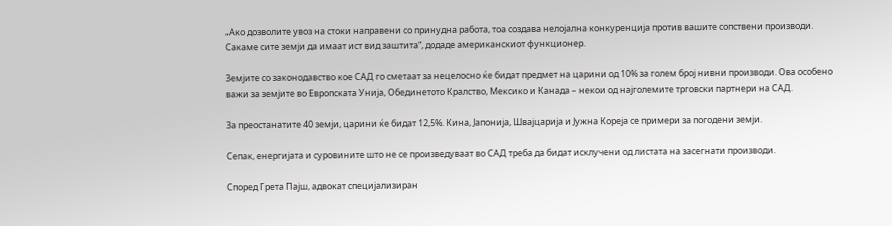„Ако дозволите увоз на стоки направени со принудна работа, тоа создава нелојална конкуренција против вашите сопствени производи. Сакаме сите земји да имаат ист вид заштита“, додаде американскиот функционер.

Земјите со законодавство кое САД го сметаат за нецелосно ќе бидат предмет на царини од 10% за голем број нивни производи. Ова особено важи за земјите во Европската Унија, Обединетото Кралство, Мексико и Канада – некои од најголемите трговски партнери на САД.

За преостанатите 40 земји, царини ќе бидат 12,5%. Кина, Јапонија, Швајцарија и Јужна Кореја се примери за погодени земји.

Сепак, енергијата и суровините што не се произведуваат во САД треба да бидат исклучени од листата на засегнати производи.

Според Грета Пајш, адвокат специјализиран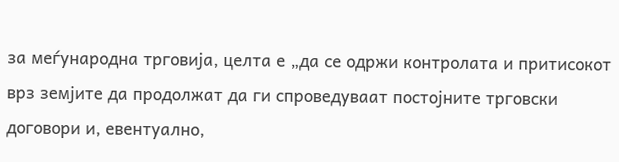за меѓународна трговија, целта е „да се одржи контролата и притисокот врз земјите да продолжат да ги спроведуваат постојните трговски договори и, евентуално,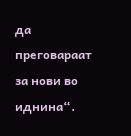да преговараат за нови во иднина“.